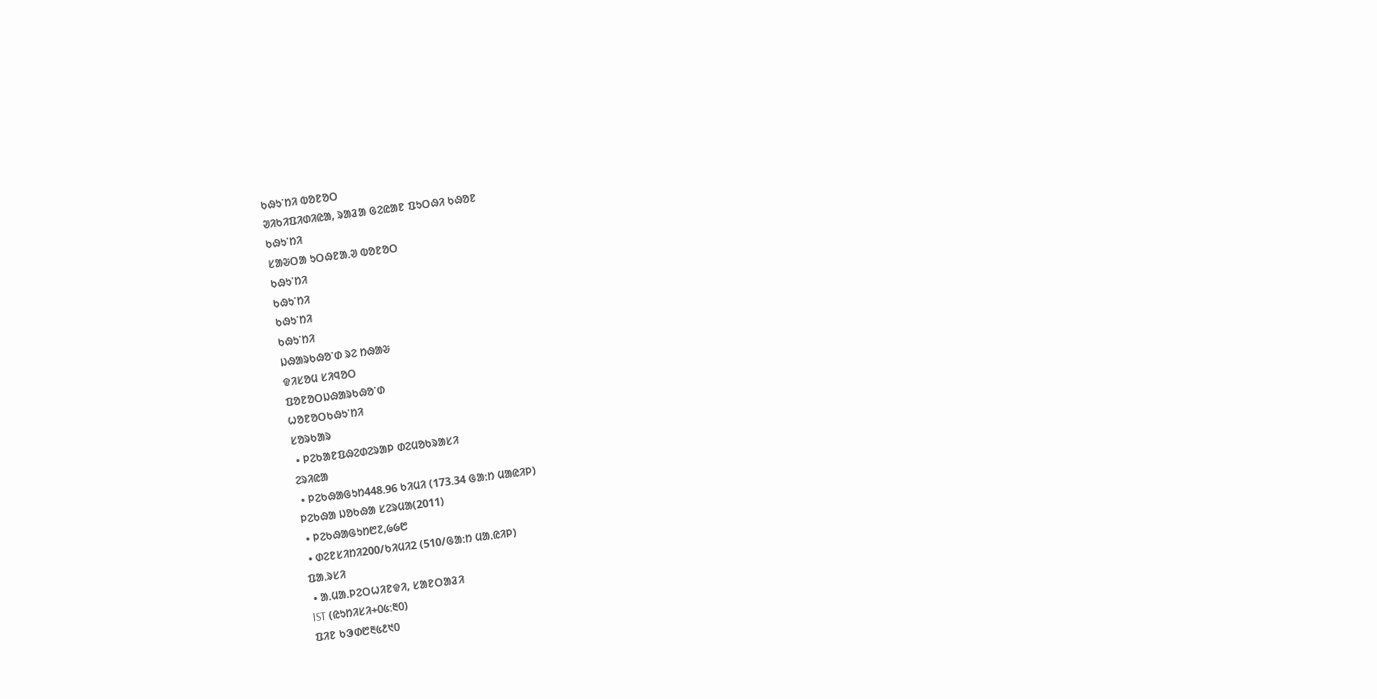ᱠᱷᱩᱸᱴᱤ ᱵᱚᱱᱚᱛ
ᱣᱤᱠᱤᱯᱤᱰᱤᱭᱟ, ᱨᱟᱲᱟ ᱜᱮᱭᱟᱱ ᱯᱩᱛᱷᱤ ᱠᱷᱚᱱ
ᱠᱷᱩᱸᱴᱤ
ᱥᱟᱶᱛᱟ ᱩᱛᱷᱱᱟᱹᱣ ᱵᱚᱱᱚᱛ
ᱠᱷᱩᱸᱴᱤ
ᱠᱷᱩᱸᱴᱤ
ᱠᱷᱩᱸᱴᱤ
ᱠᱷᱩᱸᱴᱤ
ᱡᱷᱟᱨᱠᱷᱚᱸᱰ ᱨᱮ ᱴᱷᱟᱶ
ᱫᱤᱥᱚᱢ ᱥᱤᱧᱚᱛ
ᱯᱚᱱᱚᱛᱡᱷᱟᱨᱠᱷᱚᱸᱰ
ᱦᱚᱱᱚᱛᱠᱷᱩᱸᱴᱤ
ᱥᱚᱨᱠᱟᱨ
 • ᱞᱮᱠᱟᱱᱯᱷᱮᱰᱮᱨᱟᱞ ᱰᱮᱢᱚᱠᱨᱟᱥᱤ
ᱮᱨᱤᱭᱟ
 • ᱞᱮᱠᱷᱟᱜᱩᱴ448.96 ᱠᱤᱢᱤ (173.34 ᱜᱟᱺᱴ ᱢᱟᱭᱤᱞ)
ᱞᱮᱠᱷᱟ ᱡᱚᱠᱷᱟ ᱥᱮᱨᱢᱟ(2011)
 • ᱞᱮᱠᱷᱟᱜᱩᱴ᱘᱗,᱙᱙᱘
 • ᱰᱮᱱᱥᱤᱴᱤ200/ᱠᱤᱢᱤ2 (510/ᱜᱟᱺᱴ ᱢᱟᱹᱭᱤᱞ)
ᱯᱟᱹᱨᱥᱤ
 • ᱟᱹᱢᱟᱹᱞᱮᱛᱦᱤᱱᱫᱤ, ᱥᱟᱱᱛᱟᱲᱤ
IST (ᱭᱩᱴᱤᱥᱤ+᱐᱕:᱓᱐)
ᱯᱤᱱ ᱠᱳᱰ᱘᱓᱕᱒᱑᱐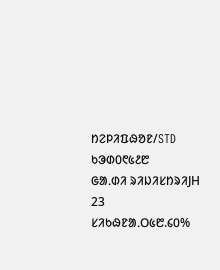ᱴᱮᱞᱤᱯᱷᱚᱱ/STD ᱠᱳᱰ᱐᱖᱕᱒᱘
ᱜᱟᱹᱰᱤ ᱨᱤᱡᱤᱥᱴᱨᱤJH 23
ᱥᱤᱠᱷᱱᱟᱹᱛ᱕᱘.᱔᱐%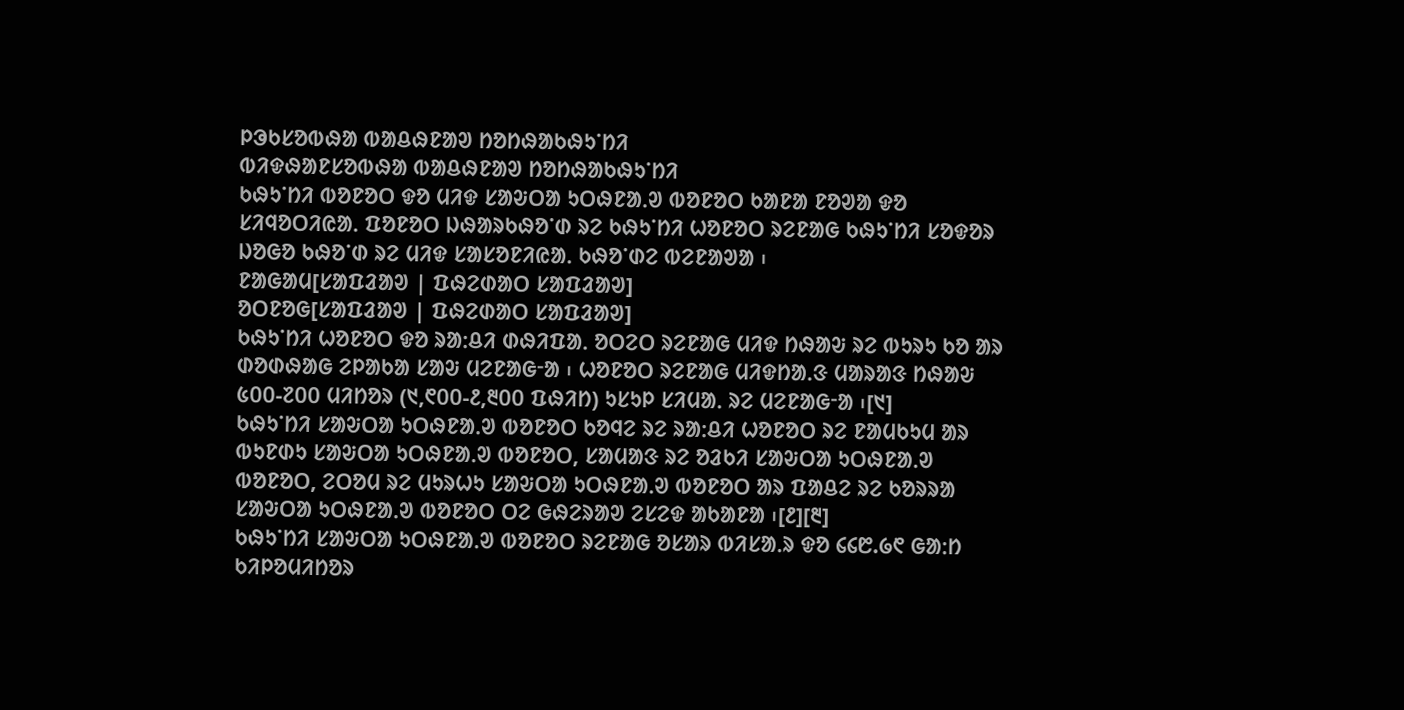ᱞᱳᱠᱥᱚᱵᱷᱟ ᱵᱟᱪᱷᱱᱟᱣ ᱴᱚᱴᱷᱟᱠᱷᱩᱸᱴᱤ
ᱵᱤᱫᱷᱟᱱᱥᱚᱵᱷᱟ ᱵᱟᱪᱷᱱᱟᱣ ᱴᱚᱴᱷᱟᱠᱷᱩᱸᱴᱤ
ᱠᱷᱩᱸᱴᱤ ᱵᱚᱱᱚᱛ ᱫᱚ ᱢᱤᱫ ᱥᱟᱶᱛᱟ ᱩᱛᱷᱱᱟᱹᱣ ᱵᱚᱱᱚᱛ ᱠᱟᱱᱟ ᱱᱚᱣᱟ ᱫᱚ ᱥᱤᱧᱚᱛᱤᱭᱟᱹ ᱯᱚᱱᱚᱛ ᱡᱷᱟᱨᱠᱷᱚᱸᱰ ᱨᱮ ᱠᱷᱩᱸᱴᱤ ᱦᱚᱱᱚᱛ ᱨᱮᱱᱟᱜ ᱠᱷᱩᱸᱴᱤ ᱥᱚᱫᱚᱨ ᱡᱚᱜᱚ ᱠᱷᱚᱸᱰ ᱨᱮ ᱢᱤᱫ ᱥᱟᱥᱚᱱᱤᱭᱟᱹ ᱠᱷᱚᱸᱰᱮ ᱵᱮᱱᱟᱣᱟ ᱾
ᱱᱟᱜᱟᱢ[ᱥᱟᱯᱲᱟᱣ | ᱯᱷᱮᱰᱟᱛ ᱥᱟᱯᱲᱟᱣ]
ᱚᱛᱱᱚᱜ[ᱥᱟᱯᱲᱟᱣ | ᱯᱷᱮᱰᱟᱛ ᱥᱟᱯᱲᱟᱣ]
ᱠᱷᱩᱸᱴᱤ ᱦᱚᱱᱚᱛ ᱫᱚ ᱨᱟᱺᱪᱤ ᱰᱷᱤᱯᱟᱹ ᱚᱛᱮᱛ ᱨᱮᱱᱟᱜ ᱢᱤᱫ ᱴᱷᱟᱶ ᱨᱮ ᱵᱩᱨᱩ ᱠᱚ ᱟᱨ ᱰᱚᱰᱷᱟᱜ ᱮᱞᱟᱠᱟ ᱥᱟᱶ ᱢᱮᱱᱟᱜᱼᱟ ᱾ ᱦᱚᱱᱚᱛ ᱨᱮᱱᱟᱜ ᱢᱤᱫᱴᱟᱹᱝ ᱢᱟᱨᱟᱝ ᱴᱷᱟᱶ ᱕᱐᱐-᱗᱐᱐ ᱢᱤᱴᱚᱨ (᱑,᱖᱐᱐-᱒,᱓᱐᱐ ᱯᱷᱤᱴ) ᱩᱥᱩᱞ ᱥᱤᱢᱟᱹ ᱨᱮ ᱢᱮᱱᱟᱜᱼᱟ ᱾[᱑]
ᱠᱷᱩᱸᱴᱤ ᱥᱟᱶᱛᱟ ᱩᱛᱷᱱᱟᱹᱣ ᱵᱚᱱᱚᱛ ᱠᱚᱧᱮ ᱨᱮ ᱨᱟᱺᱪᱤ ᱦᱚᱱᱚᱛ ᱨᱮ ᱱᱟᱢᱠᱩᱢ ᱟᱨ ᱵᱩᱱᱰᱩ ᱥᱟᱶᱛᱟ ᱩᱛᱷᱱᱟᱹᱣ ᱵᱚᱱᱚᱛ, ᱥᱟᱢᱟᱝ ᱨᱮ ᱚᱲᱠᱤ ᱥᱟᱶᱛᱟ ᱩᱛᱷᱱᱟᱹᱣ ᱵᱚᱱᱚᱛ, ᱮᱛᱚᱢ ᱨᱮ ᱢᱩᱨᱦᱩ ᱥᱟᱶᱛᱟ ᱩᱛᱷᱱᱟᱹᱣ ᱵᱚᱱᱚᱛ ᱟᱨ ᱯᱟᱪᱮ ᱨᱮ ᱠᱚᱨᱨᱟ ᱥᱟᱶᱛᱟ ᱩᱛᱷᱱᱟᱹᱣ ᱵᱚᱱᱚᱛ ᱛᱮ ᱜᱷᱮᱨᱟᱣ ᱮᱥᱮᱫ ᱟᱠᱟᱱᱟ ᱾[᱒][᱓]
ᱠᱷᱩᱸᱴᱤ ᱥᱟᱶᱛᱟ ᱩᱛᱷᱱᱟᱹᱣ ᱵᱚᱱᱚᱛ ᱨᱮᱱᱟᱜ ᱚᱥᱟᱨ ᱵᱤᱥᱟᱹᱨ ᱫᱚ ᱔᱔᱘.᱙᱖ ᱜᱟᱺᱴ ᱠᱤᱞᱚᱢᱤᱴᱚᱨ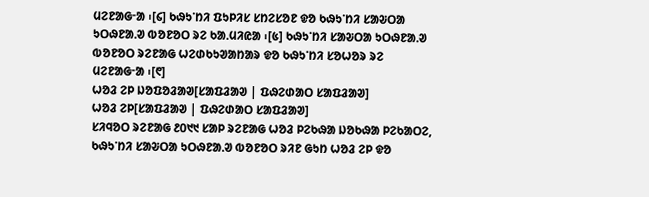ᱢᱮᱱᱟᱜᱼᱟ ᱾[᱔] ᱠᱷᱩᱸᱴᱤ ᱯᱩᱞᱤᱥ ᱥᱴᱮᱥᱚᱱ ᱫᱚ ᱠᱷᱩᱸᱴᱤ ᱥᱟᱶᱛᱟ ᱩᱛᱷᱱᱟᱹᱣ ᱵᱚᱱᱚᱛ ᱨᱮ ᱠᱟᱹᱢᱤᱭᱟ ᱾[᱕] ᱠᱷᱩᱸᱴᱤ ᱥᱟᱶᱛᱟ ᱩᱛᱷᱱᱟᱹᱣ ᱵᱚᱱᱚᱛ ᱨᱮᱱᱟᱜ ᱦᱮᱰᱠᱩᱣᱟᱴᱟᱨ ᱫᱚ ᱠᱷᱩᱸᱴᱤ ᱥᱚᱦᱚᱨ ᱨᱮ ᱢᱮᱱᱟᱜᱼᱟ ᱾[᱖]
ᱦᱚᱲ ᱮᱞ ᱡᱚᱯᱚᱲᱟᱣ[ᱥᱟᱯᱲᱟᱣ | ᱯᱷᱮᱰᱟᱛ ᱥᱟᱯᱲᱟᱣ]
ᱦᱚᱲ ᱮᱞ[ᱥᱟᱯᱲᱟᱣ | ᱯᱷᱮᱰᱟᱛ ᱥᱟᱯᱲᱟᱣ]
ᱥᱤᱧᱚᱛ ᱨᱮᱱᱟᱜ ᱒᱐᱑᱑ ᱥᱟᱞ ᱨᱮᱱᱟᱜ ᱦᱚᱲ ᱞᱮᱠᱷᱟ ᱡᱚᱠᱷᱟ ᱞᱮᱠᱟᱛᱮ, ᱠᱷᱩᱸᱴᱤ ᱥᱟᱶᱛᱟ ᱩᱛᱷᱱᱟᱹᱣ ᱵᱚᱱᱚᱛ ᱨᱤᱱ ᱜᱩᱴ ᱦᱚᱲ ᱮᱞ ᱫᱚ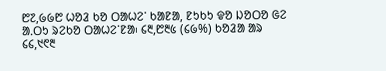᱘᱗,᱙᱙᱘ ᱦᱚᱲ ᱠᱚ ᱛᱟᱦᱮᱸ ᱠᱟᱱᱟ, ᱱᱩᱠᱩ ᱫᱚ ᱡᱚᱛᱚ ᱜᱮ ᱟᱹᱛᱩ ᱨᱮᱠᱚ ᱛᱟᱦᱮᱸᱱᱟ᱾ ᱔᱓,᱘᱓᱕ (᱔᱙%) ᱠᱚᱲᱟ ᱟᱨ ᱔᱔,᱑᱖᱓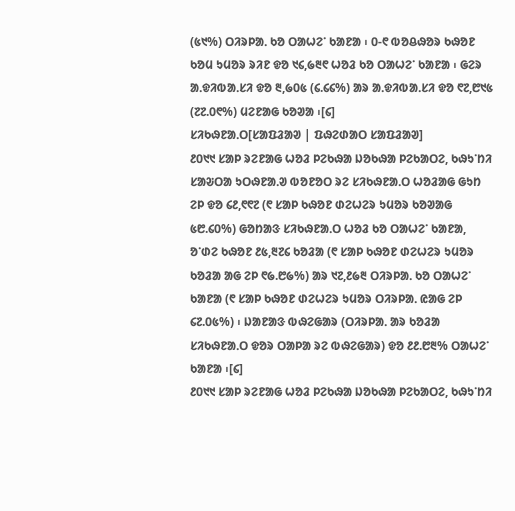(᱕᱑%) ᱛᱤᱨᱞᱟᱹ ᱠᱚ ᱛᱟᱦᱮᱸ ᱠᱟᱱᱟ ᱾ ᱐-᱖ ᱵᱚᱪᱷᱚᱨ ᱠᱷᱚᱱ ᱠᱚᱢ ᱩᱢᱚᱨ ᱨᱤᱱ ᱫᱚ ᱑᱔,᱙᱓᱖ ᱦᱚᱲ ᱠᱚ ᱛᱟᱦᱮᱸ ᱠᱟᱱᱟ ᱾ ᱜᱮᱨ ᱟᱹᱫᱤᱵᱟᱹᱥᱤ ᱫᱚ ᱓,᱙᱐᱕ (᱔.᱔᱔%) ᱟᱨ ᱟᱹᱫᱤᱵᱟᱹᱥᱤ ᱫᱚ ᱖᱗,᱘᱑᱕ (᱗᱗.᱐᱖%) ᱢᱮᱱᱟᱜ ᱠᱚᱣᱟ ᱾[᱔]
ᱥᱤᱠᱷᱱᱟᱹᱛ[ᱥᱟᱯᱲᱟᱣ | ᱯᱷᱮᱰᱟᱛ ᱥᱟᱯᱲᱟᱣ]
᱒᱐᱑᱑ ᱥᱟᱞ ᱨᱮᱱᱟᱜ ᱦᱚᱲ ᱞᱮᱠᱷᱟ ᱡᱚᱠᱷᱟ ᱞᱮᱠᱟᱛᱮ, ᱠᱷᱩᱸᱴᱤ ᱥᱟᱶᱛᱟ ᱩᱛᱷᱱᱟᱹᱣ ᱵᱚᱱᱚᱛ ᱨᱮ ᱥᱤᱠᱷᱱᱟᱹᱛ ᱦᱚᱲᱟᱜ ᱜᱩᱴ ᱮᱞ ᱫᱚ ᱔᱒,᱖᱖᱗ (᱖ ᱥᱟᱞ ᱠᱷᱚᱱ ᱰᱮᱦᱮᱨ ᱩᱢᱚᱨ ᱠᱚᱣᱟᱜ ᱕᱘.᱔᱐%) ᱜᱚᱴᱟᱝ ᱥᱤᱠᱷᱱᱟᱹᱛ ᱦᱚᱲ ᱠᱚ ᱛᱟᱦᱮᱸ ᱠᱟᱱᱟ, ᱚᱸᱰᱮ ᱠᱷᱚᱱ ᱒᱕,᱓᱗᱔ ᱠᱚᱲᱟ (᱖ ᱥᱟᱞ ᱠᱷᱚᱱ ᱰᱮᱦᱮᱨ ᱩᱢᱚᱨ ᱠᱚᱲᱟ ᱟᱜ ᱮᱞ ᱖᱙.᱘᱙%) ᱟᱨ ᱑᱗,᱒᱙᱓ ᱛᱤᱨᱞᱟᱹ ᱠᱚ ᱛᱟᱦᱮᱸ ᱠᱟᱱᱟ (᱖ ᱥᱟᱞ ᱠᱷᱚᱱ ᱰᱮᱦᱮᱨ ᱩᱢᱚᱨ ᱛᱤᱨᱞᱟᱹ ᱭᱟᱜ ᱮᱞ ᱔᱗.᱐᱕%) ᱾ ᱡᱟᱱᱟᱝ ᱵᱷᱮᱜᱟᱨ (ᱛᱤᱨᱞᱟᱹ ᱟᱨ ᱠᱚᱲᱟ ᱥᱤᱠᱷᱱᱟᱹᱛ ᱫᱚᱨ ᱛᱟᱞᱟ ᱨᱮ ᱵᱷᱮᱜᱟᱨ) ᱫᱚ ᱒᱒.᱘᱓% ᱛᱟᱦᱮᱸ ᱠᱟᱱᱟ ᱾[᱔]
᱒᱐᱑᱑ ᱥᱟᱞ ᱨᱮᱱᱟᱜ ᱦᱚᱲ ᱞᱮᱠᱷᱟ ᱡᱚᱠᱷᱟ ᱞᱮᱠᱟᱛᱮ, ᱠᱷᱩᱸᱴᱤ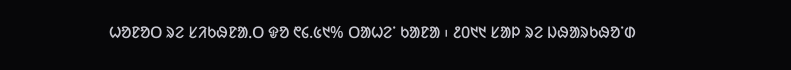ᱦᱚᱱᱚᱛ ᱨᱮ ᱥᱤᱠᱷᱱᱟᱹᱛ ᱫᱚ ᱖᱔.᱕᱑% ᱛᱟᱦᱮᱸ ᱠᱟᱱᱟ ᱾ ᱒᱐᱑᱑ ᱥᱟᱞ ᱨᱮ ᱡᱷᱟᱨᱠᱷᱚᱸᱰ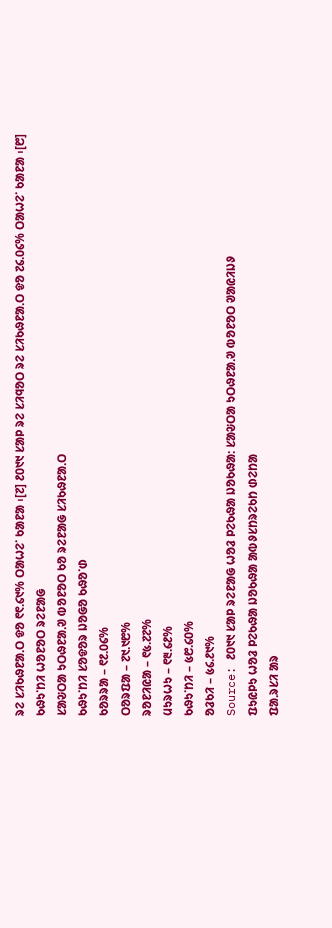ᱨᱮ ᱥᱤᱠᱷᱱᱟᱹᱛ ᱫᱚ ᱖᱖.᱔᱑% ᱛᱟᱦᱮᱸ ᱠᱟᱱᱟ ᱾[᱗] ᱒᱐᱑᱑ ᱥᱟᱞ ᱨᱮ ᱥᱤᱧᱚᱛ ᱨᱮ ᱥᱤᱠᱷᱱᱟᱹᱛ ᱫᱚ ᱗᱔.᱐᱔% ᱛᱟᱦᱮᱸ ᱠᱟᱱᱟ ᱾[᱘]
ᱠᱷᱩᱸᱴᱤ ᱦᱚᱱᱚᱛ ᱨᱮᱱᱟᱜ
ᱥᱟᱶᱛᱟ ᱩᱛᱷᱱᱟᱹᱣ ᱵᱚᱱᱚᱛ ᱠᱚ ᱨᱮᱱᱟᱜ ᱥᱤᱠᱷᱱᱟᱹᱛ
ᱠᱷᱩᱸᱴᱤ ᱥᱚᱫᱚᱨ ᱡᱚᱜᱚ ᱠᱷᱚᱸᱰ
ᱠᱚᱨᱨᱟ – ᱖᱒.᱐᱔%
ᱛᱚᱨᱯᱟ – ᱗᱑.᱑᱘%
ᱨᱚᱱᱤᱭᱟ – ᱖᱕.᱗᱗%
ᱢᱩᱨᱦᱩ – ᱖᱓.᱔᱒%
ᱠᱷᱩᱸᱴᱤ – ᱕᱘.᱔᱐%
ᱚᱲᱠᱤ – ᱕᱔.᱒᱑%
Source: ᱒᱐᱑᱑ ᱥᱟᱞ ᱨᱮᱱᱟᱜ ᱦᱚᱲ ᱞᱮᱠᱷᱟ ᱡᱚᱠᱷᱟ: ᱥᱟᱶᱛᱟ ᱩᱛᱷᱱᱟᱹᱣ ᱵᱚᱱᱚᱛ ᱣᱟᱭᱤᱡᱽ
ᱯᱩᱭᱞᱩ ᱦᱚᱲ ᱞᱮᱠᱷᱟ ᱡᱚᱠᱷᱟ ᱟᱵᱽᱥᱴᱨᱮᱠᱴ ᱰᱮᱴᱟ
ᱯᱟᱹᱨᱥᱤ ᱟᱨ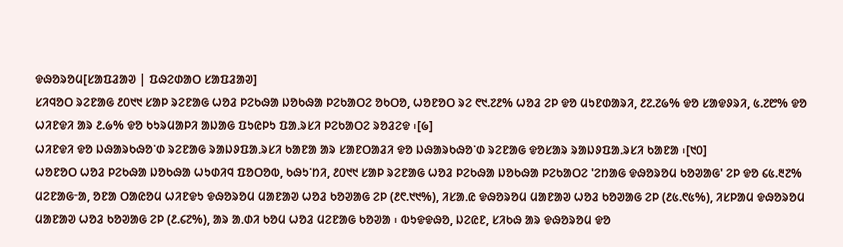ᱫᱷᱚᱨᱚᱢ[ᱥᱟᱯᱲᱟᱣ | ᱯᱷᱮᱰᱟᱛ ᱥᱟᱯᱲᱟᱣ]
ᱥᱤᱧᱚᱛ ᱨᱮᱱᱟᱜ ᱒᱐᱑᱑ ᱥᱟᱞ ᱨᱮᱱᱟᱜ ᱦᱚᱲ ᱞᱮᱠᱷᱟ ᱡᱚᱠᱷᱟ ᱞᱮᱠᱟᱛᱮ ᱚᱠᱛᱚ, ᱦᱚᱱᱚᱛ ᱨᱮ ᱖᱑.᱗᱒% ᱦᱚᱲ ᱮᱞ ᱫᱚ ᱢᱩᱱᱰᱟᱨᱤ, ᱒᱗.᱗᱙% ᱫᱚ ᱥᱟᱫᱽᱨᱤ, ᱕.᱗᱘% ᱫᱚ ᱦᱤᱱᱫᱤ ᱟᱨ ᱒.᱙% ᱫᱚ ᱠᱩᱨᱢᱟᱞᱤ ᱟᱡᱟᱜ ᱯᱩᱭᱞᱩ ᱯᱟᱹᱨᱥᱤ ᱞᱮᱠᱟᱛᱮ ᱨᱚᱲᱮᱫ ᱾[᱙]
ᱦᱤᱱᱫᱤ ᱫᱚ ᱡᱷᱟᱨᱠᱷᱚᱸᱰ ᱨᱮᱱᱟᱜ ᱨᱟᱡᱽᱯᱟᱹᱨᱥᱤ ᱠᱟᱱᱟ ᱟᱨ ᱥᱟᱱᱛᱟᱲᱤ ᱫᱚ ᱡᱷᱟᱨᱠᱷᱚᱸᱰ ᱨᱮᱱᱟᱜ ᱫᱚᱥᱟᱨ ᱨᱟᱡᱽᱯᱟᱹᱨᱥᱤ ᱠᱟᱱᱟ ᱾[᱑᱐]
ᱦᱚᱱᱚᱛ ᱦᱚᱲ ᱞᱮᱠᱷᱟ ᱡᱚᱠᱷᱟ ᱦᱩᱰᱤᱧ ᱯᱚᱛᱚᱵ, ᱠᱷᱩᱸᱴᱤ, ᱒᱐᱑᱑ ᱥᱟᱞ ᱨᱮᱱᱟᱜ ᱦᱚᱲ ᱞᱮᱠᱷᱟ ᱡᱚᱠᱷᱟ ᱞᱮᱠᱟᱛᱮ 'ᱮᱴᱟᱜ ᱫᱷᱚᱨᱚᱢ ᱠᱚᱣᱟᱜ' ᱮᱞ ᱫᱚ ᱔᱕.᱓᱗% ᱢᱮᱱᱟᱜᱼᱟ, ᱚᱱᱟ ᱛᱟᱭᱚᱢ ᱦᱤᱱᱫᱩ ᱫᱷᱚᱨᱚᱢ ᱢᱟᱱᱟᱣ ᱦᱚᱲ ᱠᱚᱣᱟᱜ ᱮᱞ (᱒᱖.᱑᱑%), ᱤᱥᱟᱹᱭ ᱫᱷᱚᱨᱚᱢ ᱢᱟᱱᱟᱣ ᱦᱚᱲ ᱠᱚᱣᱟᱜ ᱮᱞ (᱒᱕.᱖᱕%), ᱤᱥᱞᱟᱢ ᱫᱷᱚᱨᱚᱢ ᱢᱟᱱᱟᱣ ᱦᱚᱲ ᱠᱚᱣᱟᱜ ᱮᱞ (᱒.᱔᱗%), ᱟᱨ ᱟᱹᱰᱤ ᱠᱚᱢ ᱦᱚᱲ ᱢᱮᱱᱟᱜ ᱠᱚᱣᱟ ᱾ ᱵᱩᱫᱫᱷᱚ, ᱡᱮᱭᱱ, ᱥᱤᱠᱷ ᱟᱨ ᱫᱷᱚᱨᱚᱢ ᱫᱚ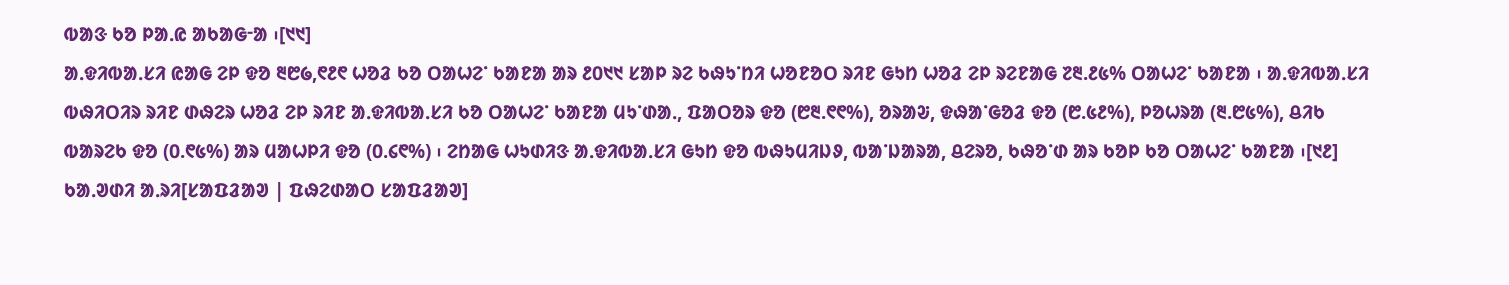ᱵᱟᱝ ᱠᱚ ᱞᱟᱹᱭ ᱟᱠᱟᱜᱼᱟ ᱾[᱑᱑]
ᱟᱹᱫᱤᱵᱟᱹᱥᱤ ᱭᱟᱜ ᱮᱞ ᱫᱚ ᱓᱘᱙,᱖᱒᱖ ᱦᱚᱲ ᱠᱚ ᱛᱟᱦᱮᱸ ᱠᱟᱱᱟ ᱟᱨ ᱒᱐᱑᱑ ᱥᱟᱞ ᱨᱮ ᱠᱷᱩᱸᱴᱤ ᱦᱚᱱᱚᱛ ᱨᱤᱱ ᱜᱩᱴ ᱦᱚᱲ ᱮᱞ ᱨᱮᱱᱟᱜ ᱗᱓.᱒᱕% ᱛᱟᱦᱮᱸ ᱠᱟᱱᱟ ᱾ ᱟᱹᱫᱤᱵᱟᱹᱥᱤ ᱵᱷᱤᱛᱤᱨ ᱨᱤᱱ ᱰᱷᱮᱨ ᱦᱚᱲ ᱮᱞ ᱨᱤᱱ ᱟᱹᱫᱤᱵᱟᱹᱥᱤ ᱠᱚ ᱛᱟᱦᱮᱸ ᱠᱟᱱᱟ ᱢᱩᱸᱰᱟᱹ, ᱯᱟᱛᱚᱨ ᱫᱚ (᱘᱓.᱖᱖%), ᱚᱨᱟᱶ, ᱫᱷᱟᱸᱜᱚᱲ ᱫᱚ (᱘.᱕᱒%), ᱞᱚᱦᱨᱟ (᱓.᱘᱕%), ᱪᱤᱠ ᱵᱟᱨᱮᱠ ᱫᱚ (᱐.᱖᱕%) ᱟᱨ ᱢᱟᱦᱞᱤ ᱫᱚ (᱐.᱔᱖%) ᱾ ᱮᱴᱟᱜ ᱦᱩᱰᱤᱝ ᱟᱹᱫᱤᱵᱟᱹᱥᱤ ᱜᱩᱴ ᱫᱚ ᱵᱷᱩᱢᱤᱡᱽ, ᱵᱟᱸᱡᱟᱨᱟ, ᱪᱮᱨᱚ, ᱠᱷᱚᱸᱰ ᱟᱨ ᱠᱚᱞ ᱠᱚ ᱛᱟᱦᱮᱸ ᱠᱟᱱᱟ ᱾[᱑᱒]
ᱠᱟᱹᱣᱰᱤ ᱟᱹᱨᱤ[ᱥᱟᱯᱲᱟᱣ | ᱯᱷᱮᱰᱟᱛ ᱥᱟᱯᱲᱟᱣ]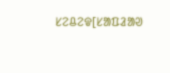ᱥᱮᱪᱮᱫ[ᱥᱟᱯᱲᱟᱣ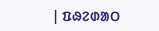| ᱯᱷᱮᱰᱟᱛ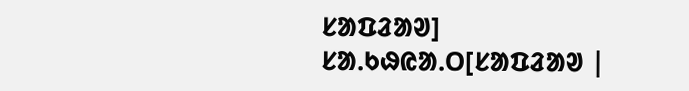ᱥᱟᱯᱲᱟᱣ]
ᱥᱟᱹᱠᱷᱭᱟᱹᱛ[ᱥᱟᱯᱲᱟᱣ |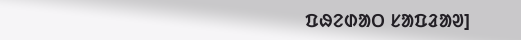ᱯᱷᱮᱰᱟᱛ ᱥᱟᱯᱲᱟᱣ]